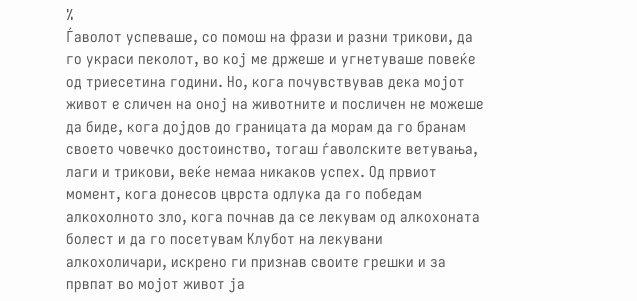%
Ѓаволот успеваше, со помош на фрази и разни трикови, да го украси пеколот, во кој ме држеше и угнетуваше повеќе од триесетина години. Но, кога почувствував дека мојот живот е сличен на оној на животните и посличен не можеше да биде, кога дојдов до границата да морам да го бранам своето човечко достоинство, тогаш ѓаволските ветувања, лаги и трикови, веќе немаа никаков успех. Од првиот момент, кога донесов цврста одлука да го победам алкохолното зло, кога почнав да се лекувам од алкохоната болест и да го посетувам Клубот на лекувани алкохоличари, искрено ги признав своите грешки и за првпат во мојот живот ја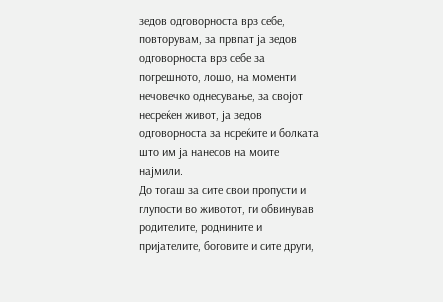зедов одговорноста врз себе, повторувам, за првпат ја зедов одговорноста врз себе за погрешното, лошо, на моменти нечовечко однесување, за својот несреќен живот, ја зедов одговорноста за нсреќите и болката што им ја нанесов на моите најмили.
До тогаш за сите свои пропусти и глупости во животот, ги обвинував родителите, роднините и пријателите, боговите и сите други,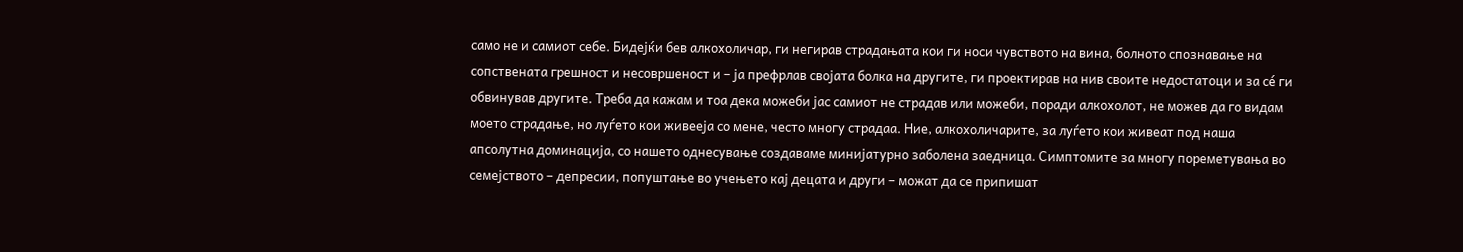само не и самиот себе. Бидејќи бев алкохоличар, ги негирав страдањата кои ги носи чувството на вина, болното спознавање на сопствената грешност и несовршеност и – ја префрлав својата болка на другите, ги проектирав на нив своите недостатоци и за сé ги обвинував другите. Треба да кажам и тоа дека можеби јас самиот не страдав или можеби, поради алкохолот, не можев да го видам моето страдање, но луѓето кои живееја со мене, често многу страдаа. Ние, алкохоличарите, за луѓето кои живеат под наша апсолутна доминација, со нашето однесување создаваме минијатурно заболена заедница. Симптомите за многу пореметувања во семејството – депресии, попуштање во учењето кај децата и други – можат да се припишат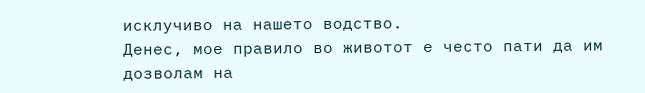исклучиво на нашето водство.
Денес, мое правило во животот е често пати да им дозволам на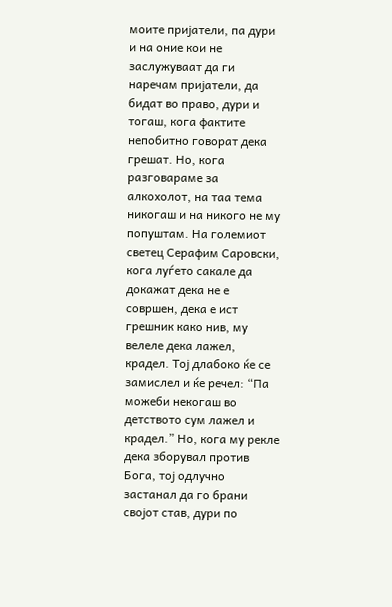моите пријатели, па дури и на оние кои не заслужуваат да ги наречам пријатели, да бидат во право, дури и тогаш, кога фактите непобитно говорат дека грешат. Но, кога разговараме за алкохолот, на таа тема никогаш и на никого не му попуштам. На големиот светец Серафим Саровски, кога луѓето сакале да докажат дека не е совршен, дека е ист грешник како нив, му велеле дека лажел, крадел. Тој длабоко ќе се замислел и ќе речел: “Па можеби некогаш во детството сум лажел и крадел.” Но, кога му рекле дека зборувал против Бога, тој одлучно застанал да го брани својот став, дури по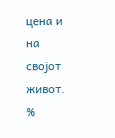цена и на својот живот.
%